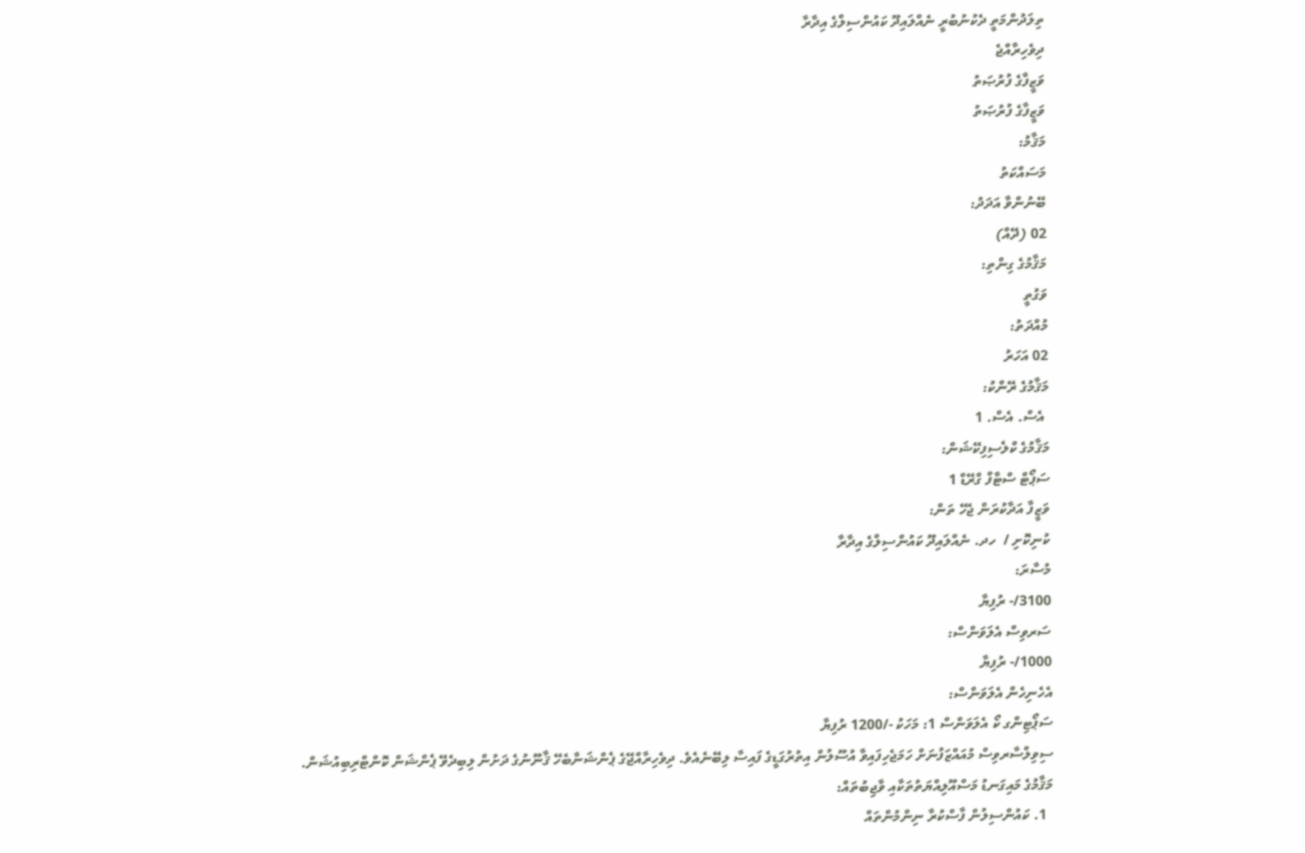ތިލަދުންމަތީ ދެކުނުބުރީ ނެއްލައިދޫ ކައުންސިލްގެ އިދާރާ
ދިވެހިރާއްޖެ
ވަޒީފާގެ ފުރުޞަތު
ވަޒީފާގެ ފުރުޞަތު
މަޤާމު:
މަސައްކަތު
ބޭނުންވާ އަދަދު:
02 (ދޭއް)
މަޤާމުގެ ގިންތި:
ވަގުތީ
މުއްދަތު:
02 އަހަރު
މަޤާމުގެ ރޭންކު:
 އެސް. އެސް. 1
މަޤާމުގެ ކްލެސިފިކޭޝަން:
ސަޕޯޓް ސްޓާފް ގްރޭޑް 1
ވަޒީފާ އަދާކުރަން ޖެހޭ ތަން:
ކުނިކޮށި /  ހދ. ނެއްލައިދޫ ކައުންސިލްގެ އިދާރާ
މުސާރަ:
3100/- ރުފިޔާ
ސަރވިސް އެލަވަންސް:
1000/- ރުފިޔާ
އެހެނިހެން އެލަވަންސް:
ސަޕޯޓިންގ ކޯ އެލަވަންސް 1: މަހަކު -/1200 ރުފިޔާ
ސިވިލްސާރވިސް މުއައްޒަފުނަށް ހަމަޖެހިފައިވާ އުސޫލުން އިތުރުގަޑީގެ ފައިސާ ލިބޭނެއެވެ. ދިވެހިރާއްޖޭގެ ޕެންޝަނާބެހޭ ޤާނޫނުގެ ދަށުން ލިބިދެވޭ ޕެންޝަން ކޮންޓްރިބިއުޝަން.
މަޤާމުގެ މައިގަނޑު މަސްއޫލިއްޔަތުތަކާއި ވާޖިބުތައް:
  1. ކައުންސިލުން ފާސްކުރާ ނިންމުންތައް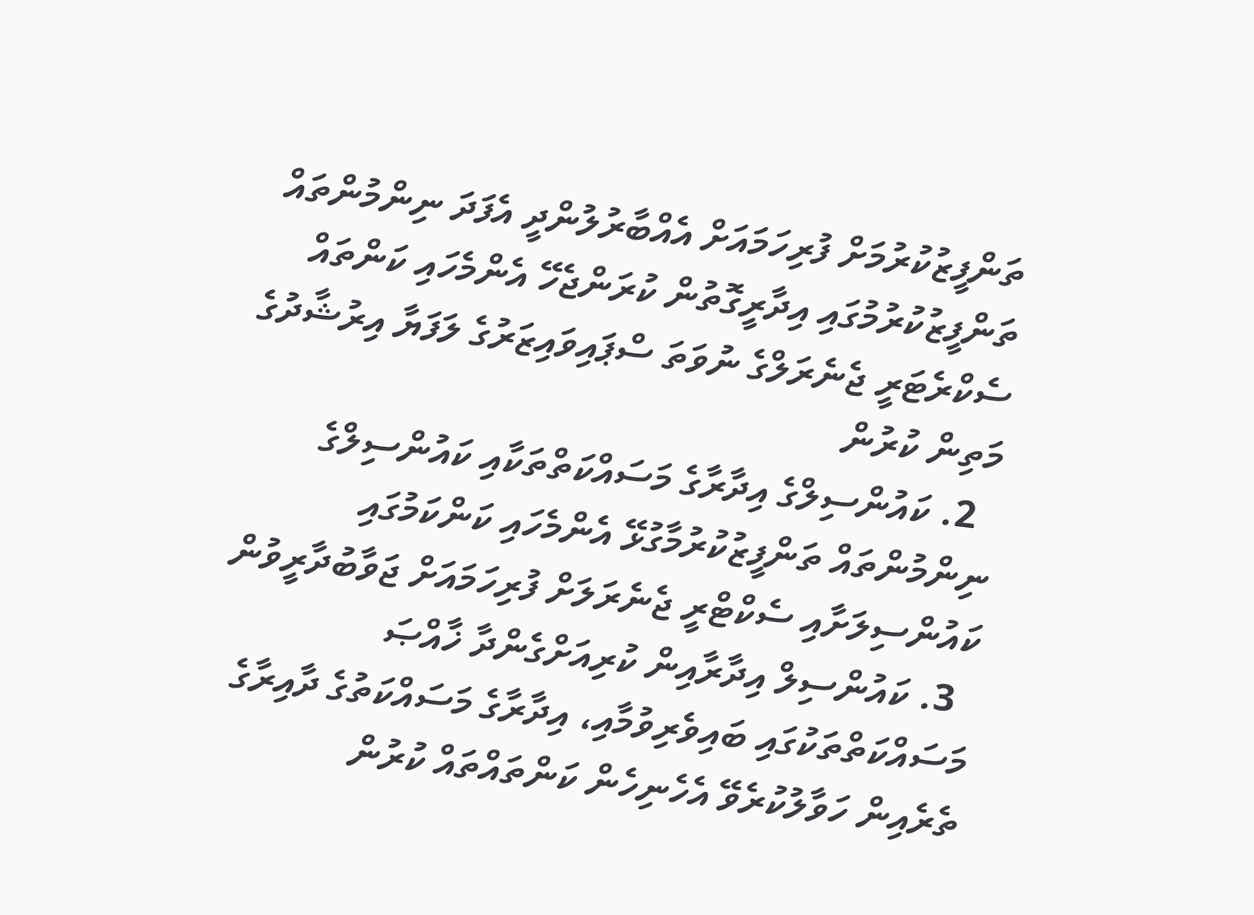ތަންފީޒުކުރުމަށް ފުރިހަމައަށް އެއްބާރުލުންދީ އެފަދަ ނިންމުންތައް ތަންފީޒުކުރުމުގައި އިދާރީގޮތުން ކުރަންޖެހޭ އެންމެހައި ކަންތައް ސެކްރެޓަރީ ޖެނެރަލްގެ ނުވަތަ ސްޕައިވައިޒަރުގެ ލަފަޔާ އިރުޝާދުގެ މަތިން ކުރުން
  2. ކައުންސިލްގެ އިދާރާގެ މަސައްކަތްތަކާއި ކައުންސިލްގެ ނިންމުންތައް ތަންފީޒުކުރުމާގުޅޭ އެންމެހައި ކަންކަމުގައި ކައުންސިލަށާއި ސެކްޓްރީ ޖެނެރަލަށް ފުރިހަމައަށް ޖަވާބުދާރީވުން
  3. ކައުންސިލް އިދާރާއިން ކުރިއަށްގެންދާ ޚާއްޞަ މަސައްކަތްތަކުގައި ބައިވެރިވުމާއި، އިދާރާގެ މަސައްކަތުގެ ދާއިރާގެ ތެރެއިން ހަވާލުކުރެވޭ އެހެނިހެން ކަންތައްތައް ކުރުން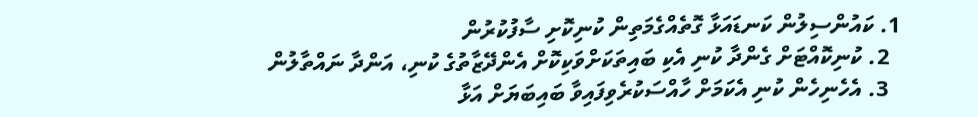1. ކައުންސިލުން ކަނޑައަޅާ ގޮތެއްގެމަތިން ކުނިކޮށި ސާފުކުރުން
  2. ކުނިކޮއްޓަށް ގެންދާ ކުނި އެކި ބައިތަކަށްވަކިކޮށް އެންދޭޒާތުގެ ކުނި، އަންދާ ނައްތާލުން
  3. އެހެނިހެން ކުނި އެކަމަށް ހާއްސަކުރެވިފައިވާ ބައިބަޔަށް އަޅާ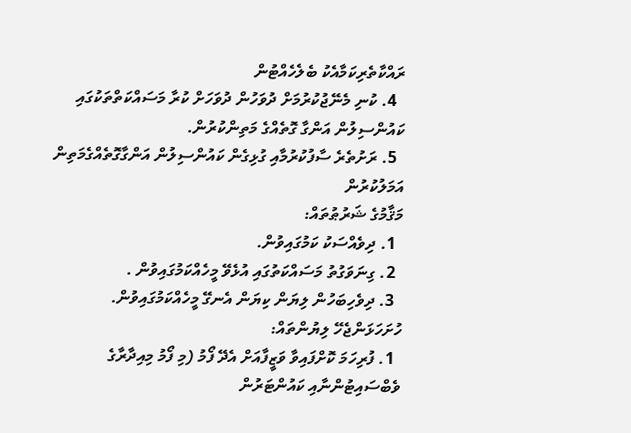ރައްކާތެރިކަމާއެކު ބެލެހެއްޓުން
  4. ކުނި މެނޭޖުކުރުމަށް ދުވަހުން ދުވަހަށް ކުރާ މަސައްކަތްތަކުގައި ކައުންސިލުން އަންގާ ގޮތެއްގެ މަތިންކުރުން.
  5. ރަށުތެރެ ސާފުކުރުމާއި ގުޅިގެން ކައުންސިލުން އަންގާގޮތެއްގެމަތިން އަމަލުކުރުން
މަޤާމުގެ ޝަރުޠުތައް:
  1. ދިވެއްސަކު ކަމުގައިވުން.
  2. ގިނަވަގުތު މަސައްކަތުގައި އުޅެވޭ މީހެއްކަމުގައިވުން .
  3. ދިވެހިބަހުން ލިޔަން ކިޔަން އެނގޭ މީހެއްކަމުގައިވުން.
ހުށަހަޅަންޖެހޭ ލިޔުންތައް:
  1. ފުރިހަމަ ކޮށްފައިވާ ވަޒީފާއަށް އެދޭ ފޯމު (މި ފޯމު މިއިދާރާގެ ވެބްސައިޓުންނާއި ކައުންޓަރުން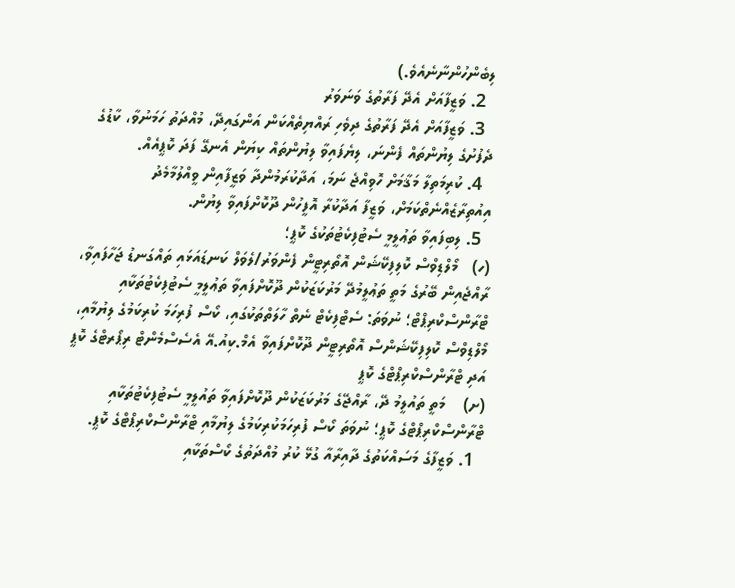ލިބެންހުންނާނެއެވެ.)
  2. ވަޒީފާއަށް އެދޭ ފަރާތުގެ ވަނަވަރު
  3. ވަޒީފާއަށް އެދޭ ފަރާތުގެ ދިވެހި ރައްޔިތެއްކަން އަންގައިދޭ، މުއްދަތު ހަމަނުވާ، ކާޑުގެ ދެފުށުގެ ލިޔުންތައް ފެންނަ، ލިޔެފައިވާ ލިޔުންތައް ކިޔަން އެނގޭ ފަދަ ކޮޕީއެއް.
  4. ކުރިމަތިލާ މަޤާމަށް ހޮވިއްޖެ ނަމަ، އަދާކުރަމުންދާ ވަޒީފާއިން ވީއްލުމާމެދު އިއުތިރާޒެއްނެތްކަމަށް، ވަޒީފާ އަދާކުރާ އޮފީހުން ދޫކޮށްފައިވާ ލިޔުން.
  5. ލިބިފައިވާ ތަޢުލީމީ ސެޓުފިކެޓުތަކުގެ ކޮޕީ؛
(ހ)   މޯލްޑިވްސް ކޮލިފިކޭޝަން އޮތޯރިޓީން ފެންވަރު/ލެވަލް ކަނޑައަޅައި ތައްގަނޑު ޖަހާފައިވާ، ރާއްޖެއިން ބޭރުގެ މަތީ ތަޢުލީމުދޭ މަރުކަޒަކުން ދޫކޮށްފައިވާ ތަޢުލީމީ ސެޓުފިކެޓުތަކާއި ޓްރާންސްކްރިޕްޓް؛ ނުވަތަ: ސެޓްފިކެޓް ނެތް ހާލަތްތަކުގައި، ކޯސް ފުރިހަމަ ކުރިކަމުގެ ލިޔުމާއި، މޯލްޑިވްސް ކޮލިފިކޭޝަންސް އޮތޯރިޓީން ދޫކޮށްފައިވާ އެމް.ކިއު.އޭ އެސެސްމެންޓް ރިޕޯރޓްގެ ކޮޕީ އަދި ޓްރާންސްކްރިޕްޓްގެ ކޮޕީ
(ށ)    މަތީ ތައުލީމު ދޭ، ރާއްޖޭގެ މަރުކަޒަކުން ދޫކޮށްފައިވާ ތައުލީމީ ސެޓުފިކެޓުތަކާއި ޓްރާންސްކްރިޕްޓްގެ ކޮޕީ؛ ނުވަތަ ކޯސް ފުރިހަމަކުރިކަމުގެ ލިޔުމާއި ޓްރާންސްކްރިޕްޓްގެ ކޮޕީ.
  1. ވަޒީފާގެ މަސައްކަތުގެ ދާއިރާއާ ގުޅޭ ކުރު މުއްދަތުގެ ކޯސްތަކާއި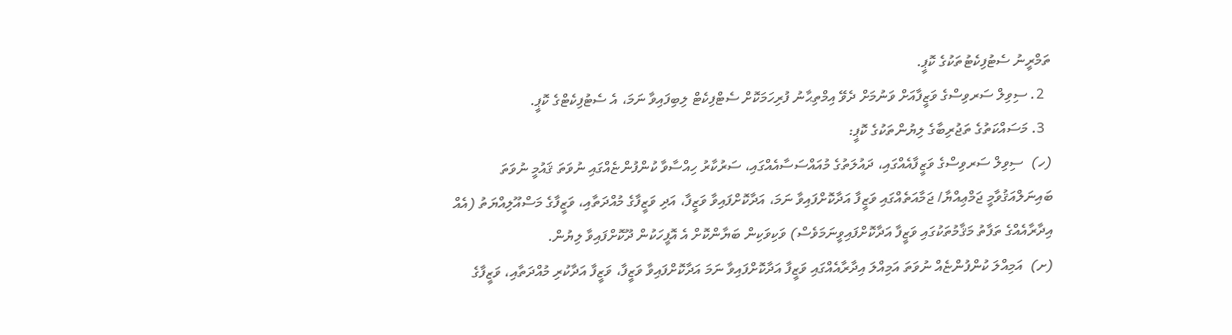ތަމްރީނު ސެޓުފިކެޓުތަކުގެ ކޮޕީ.
  2. ސިވިލް ސަރވިސްގެ ވަޒީފާއަށް ވަނުމަށް ދެވޭ އިމްތިޙާނު ފުރިހަމަކޮށް ސެޓްފިކެޓް ލިބިފައިވާ ނަމަ، އެ ސެޓުފިކެޓްގެ ކޮޕީ.
  3. މަސައްކަތުގެ ތަޖުރިބާގެ ލިޔުންތަކުގެ ކޮޕީ:
(ހ)  ސިވިލް ސަރވިސްގެ ވަޒީފާއެއްގައި، ދައުލަތުގެ މުއައްސަސާއެއްގައި، ސަރުކާރު ހިއްސާވާ ކުންފުންޏެއްގައި ނުވަތަ ޤައުމީ ނުވަތަ ބައިނަލްއަޤުވާމީ ޖަމްޢިއްޔާ/ ޖަމާއަތެއްގައި ވަޒީފާ އަދާކޮށްފައިވާ ނަމަ، އަދާކޮށްފައިވާ ވަޒީފާ، އަދި ވަޒީފާގެ މުއްދަތާއި، ވަޒީފާގެ މަސްއޫލިއްޔަތު (އެއް އިދާރާއެއްގެ ތަފާތު މަޤާމުތަކުގައި ވަޒީފާ އަދާކޮށްފައިވީނަމަވެސް) ވަކިވަކިން ބަޔާންކޮށް އެ އޮފީހަކުން ދޫކޮށްފައިވާ ލިޔުން.
(ށ)  އަމިއްލަ ކުންފުންޏެއް ނުވަތަ އަމިއްލަ އިދާރާއެއްގައި ވަޒީފާ އަދާކޮށްފައިވާ ނަމަ އަދާކޮށްފައިވާ ވަޒީފާ، ވަޒީފާ އަދާކުރި މުއްދަތާއި، ވަޒީފާގެ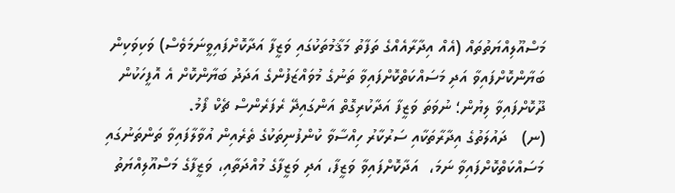މަސްއޫލިއްޔަތުތައް (އެއް އިދާރާއެއްގެ ތަފާތު މަޤާމުތަކުގައި ވަޒީފާ އަދާކޮށްފައިވީނަމަވެސް) ވަކިވަކިން ބަޔާންކޮށްފައިވާ އަދި މަސައްކަތްކޮށްފައިވާ ތަނުގެ މުވައްޒަފުންގެ އަދަދު ބަޔާންކޮށް އެ އޮފީހަކުން ދޫކޮށްފައިވާ ލިޔުން؛ ނުވަތަ ވަޒީފާ އަދާކުރިގޮތް އަންގައިދޭ ރެފަރެންސް ޗެކް ފޯމު.
(ނ)   ދައުލަތުގެ އިދާރާތަކާއި ސަރުކާރު ހިއްސާވާ ކުންފުނިތަކުގެ ތެރެއިން އުވާލާފައިވާ ތަންތަނުގައި މަސައްކަތްކޮށްފައިވާ ނަމަ،  އަދާކޮށްފައިވާ ވަޒީފާ، އަދި ވަޒީފާގެ މުއްދަތާއި، ވަޒީފާގެ މަސްއޫލިއްޔަތު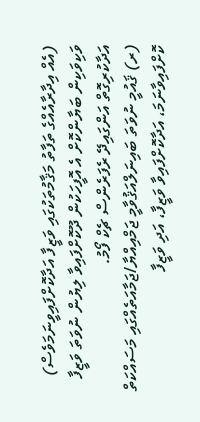(އެއް އިދާރާއެއްގެ ތަފާތު މަޤާމުތަކުގައި ވަޒީފާ އަދާކޮށްފައިވީނަމަވެސް) ވަކިވަކިން ބަޔާންކޮށް އެ އޮފީހަކުން ދޫކޮށްފައިވާ ލިޔުން ނުވަތަ ވަޒީފާ އަދާކުރިގޮތް އަންގައިދޭ ރެފަރެންސް ޗެކް ފޯމު.
(ރ) ޤައުމީ ނުވަތަ ބައިނަލްއަޤުވާމީ ޖަމްއިއްޔާ/ޖަމާއަތެއްގައި މަސައްކަތް ކޮށްފައިވާނަމަ، އަދާކޮށްފައިވާ ވަޒީފާ، އަދި ވަޒީފާ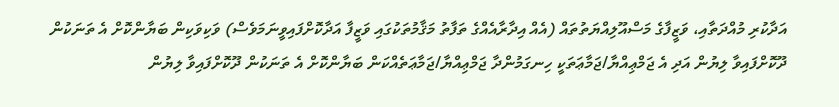އަދާކުރި މުއްދަތާއި، ވަޒީފާގެ މަސްއޫލިއްޔަތުތައް (އެއް އިދާރާއެއްގެ ތަފާތު މަޤާމުތަކުގައި ވަޒީފާ އަދާކޮށްފައިވީނަމަވެސް) ވަކިވަކިން ބަޔާންކޮށް އެ ތަނަކުން ދޫކޮށްފައިވާ ލިޔުން އަދި އެ ޖަމްޢިއްޔާ/ޖަމާޢަތަކީ ހިނގަމުންދާ ޖަމްޢިއްޔާ/ޖަމާޢަތެއްކަން ބަޔާންކޮށް އެ ތަނަކުން ދޫކޮށްފައިވާ ލިޔުން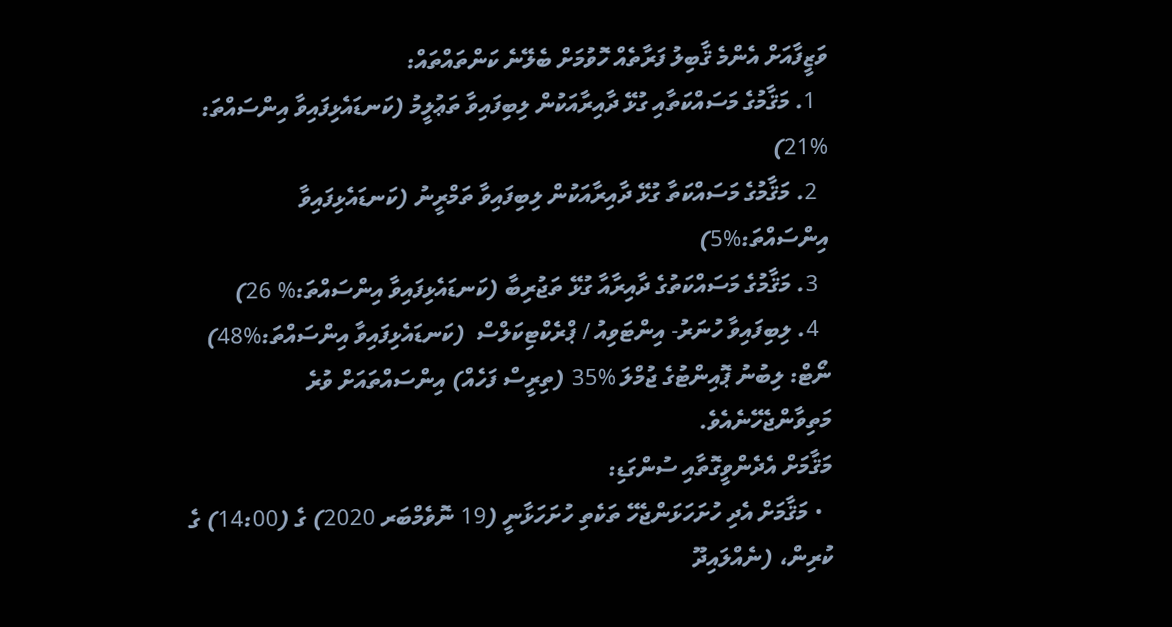ވަޒީފާއަށް އެންމެ ޤާބިލު ފަރާތެއް ހޮވުމަށް ބެލޭނެ ކަންތައްތައް:
  1. މަޤާމުގެ މަސައްކަތާއި ގުޅޭ ދާއިރާއަކުން ލިބިފައިވާ ތަޢުލީމު (ކަނޑައެޅިފައިވާ އިންސައްތަ: %21)
  2. މަޤާމުގެ މަސައްކަތާ ގުޅޭ ދާއިރާއަކުން ލިބިފައިވާ ތަމްރީނު (ކަނޑައެޅިފައިވާ އިންސައްތަ:%5)
  3. މަޤާމުގެ މަސައްކަތުގެ ދާއިރާއާ ގުޅޭ ތަޖުރިބާ (ކަނޑައެޅިފައިވާ އިންސައްތަ:% 26)
  4. ލިބިފައިވާ ހުނަރު- އިންޓަވިއު / ޕްރެކްޓިކަލްސް  (ކަނޑައެޅިފައިވާ އިންސައްތަ:%48)
ނޯޓް: ލިބުނު ޕޮއިންޓުގެ ޖުމްލަ %35 (ތިރީސް ފަހެއް) އިންސައްތައަށް ވުރެ މަތިވާންޖެހޭނެއެވެ.
މަޤާމަށް އެދެންވީގޮތާއި ސުންގަޑި:
  • މަޤާމަށް އެދި ހުށަހަޅަންޖެހޭ ތަކެތި ހުށަހަޅާނީ (19 ނޮވެމްބަރ 2020) ގެ (14:00) ގެ ކުރިން، (ނެއްލައިދޫ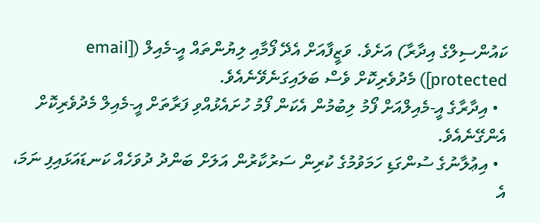ކައުންސިލްގެ އިދާރާ) އަށެވެ. ވަޒީފާއަށް އެދޭ ފޯމާއި ލިޔުންތައް އީ-މެއިލް ([email protected]) މެދުވެރިކޮށް ވެސް ބަލައިގަނެވޭނެއެވެ.
  • އިދާރާގެ އީ-މެއިލްއަށް ފޯމު ލިބުމުން އެކަން ފޯމު ހުށައެޅުއްވި ފަރާތަށް އީ-މެއިލް މެދުވެރިކޮށް އެންގޭނެއެވެ.
  • އިޢުލާނުގެ ސުންގަޑި ހަމަވުމުގެ ކުރިން ސަރުކާރުން އަލަށް ބަންދު ދުވަހެއް ކަނޑައަޅައިފި ނަމަ، އެ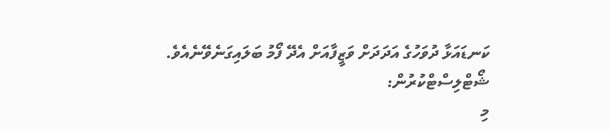ކަނޑައަޅާ ދުވަހުގެ އަދަދަށް ވަޒީފާއަށް އެދޭ ފޯމު ބަލައިގަނެވޭނެއެވެ.
ޝޯޓްލިސްޓްކުރުން:
މި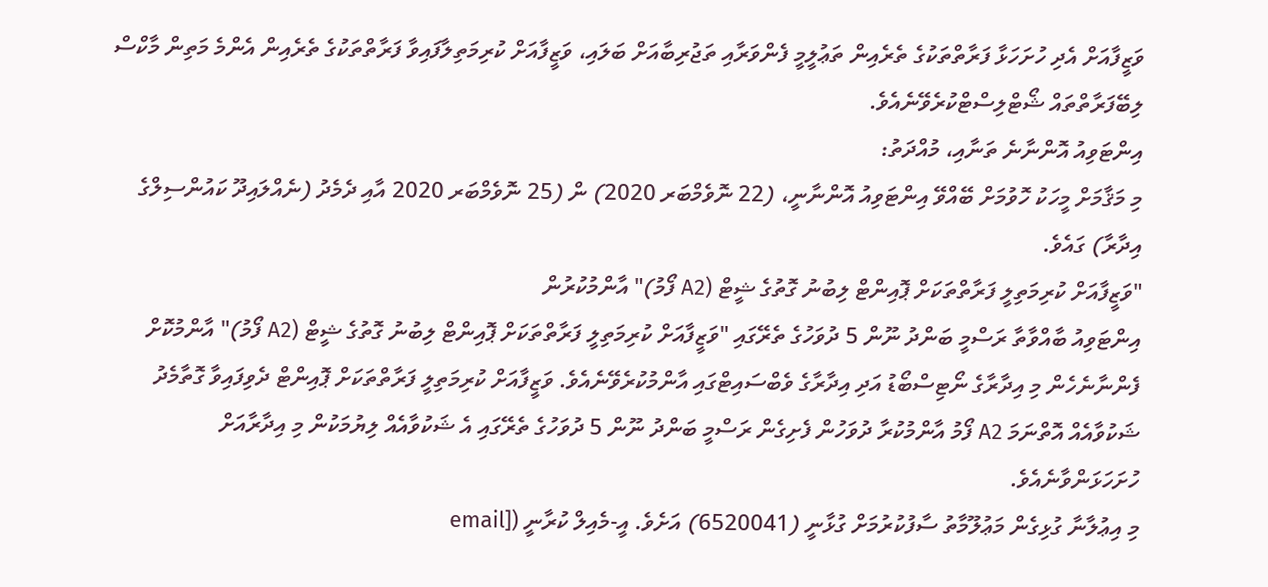ވަޒީފާއަށް އެދި ހުށަހަޅާ ފަރާތްތަކުގެ ތެރެއިން ތަޢުލީމީ ފެންވަރާއި ތަޖުރިބާއަށް ބަލައި، ވަޒީފާއަށް ކުރިމަތިލާފައިވާ ފަރާތްތަކުގެ ތެރެއިން އެންމެ މަތިން މާކްސް ލިބޭފަރާތްތައް ޝޯޓްލިސްޓްކުރެވޭނެއެވެ.
އިންޓަވިއު އޮންނާނެ ތަނާއި، މުއްދަތު:
މި މަޤާމަށް މީހަކު ހޮވުމަށް ބޭއްވޭ އިންޓަވިއު އޮންނާނީ، (22 ނޮވެމްބަރ 2020) ން (25 ނޮވެމްބަރ 2020 އާއި ދެމެދު (ނެއްލައިދޫ ކައުންސިލްގެ އިދާރާ) ގައެވެ.
"ވަޒީފާއަށް ކުރިމަތިލީ ފަރާތްތަކަށް ޕޮއިންޓް ލިބުނު ގޮތުގެ ޝީޓް (A2 ފޯމު)" އާންމުކުރުން
އިންޓަވިއު ބާއްވާތާ ރަސްމީ ބަންދު ނޫން 5 ދުވަހުގެ ތެރޭގައި "ވަޒީފާއަށް ކުރިމަތިލީ ފަރާތްތަކަށް ޕޮއިންޓް ލިބުނު ގޮތުގެ ޝީޓް (A2 ފޯމު)" އާންމުކޮށް ފެންނާނެހެން މި އިދާރާގެ ނޯޓިސްބޯޑު އަދި އިދާރާގެ ވެބްސައިޓްގައި އާންމުކުރެވޭނެއެވެ. ވަޒީފާއަށް ކުރިމަތިލީ ފަރާތްތަކަށް ޕޮއިންޓް ދެވިފައިވާ ގޮތާމެދު ޝަކުވާއެއް އޮތްނަމަ A2 ފޯމު އާންމުކުރާ ދުވަހުން ފެށިގެން ރަސްމީ ބަންދު ނޫން 5 ދުވަހުގެ ތެރޭގައި އެ ޝަކުވާއެއް ލިޔުމަކުން މި އިދާރާއަށް ހުށަހަޅަންވާނެއެވެ.
މި އިޢުލާނާ ގުޅިގެން މަޢުލޫމާތު ސާފުކުރުމަށް ގުޅާނީ (6520041) އަށެވެ. އީ-މެއިލް ކުރާނީ ([email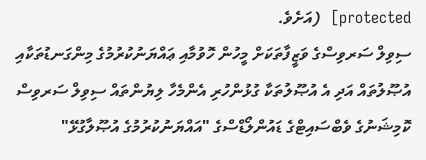protected]  (އަށެވެ.
ސިވިލް ސަރވިސްގެ ވަޒީފާތަކަށް މީހުން ހޮވުމާއި ޢައްޔަނުކުރުމުގެ މިންގަނޑުތަކާއި އުޞޫލުތައް އަދި އެ އުޞޫލުތަކާ ގުޅުންހުރި އެންމެހާ ލިޔުންތައް ސިވިލް ސަރވިސް ކޮމިޝަނުގެ ވެބްސައިޓްގެ ޑައުންލޯޑްސްގެ "އައްޔަނުކުރުމުގެ އުޞޫލާގުޅޭ"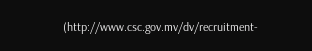(http://www.csc.gov.mv/dv/recruitment-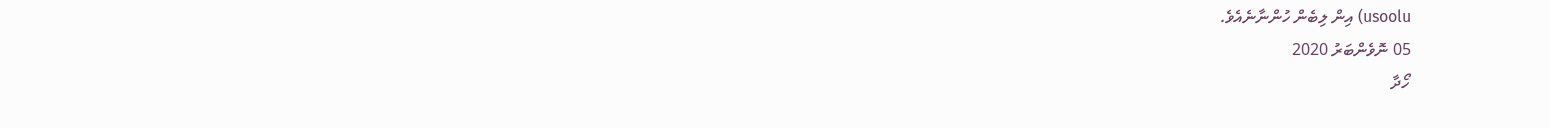usoolu) އިން ލިބެން ހުންނާނެއެވެ.
05 ނޮވެންބަރު 2020
ހޯދާ